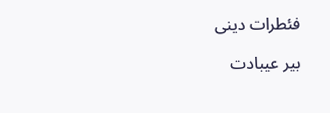فئطرات دینی

بیر عیبادت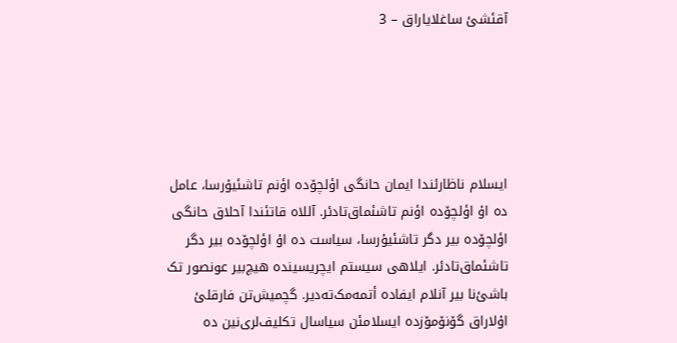آقئشئ ساغلایاراق – 3





ایسلام ناظارئندا ایمان حانگی اؤلچۆدە اؤنم تاشئیۇرسا، عامل دە اۇ اؤلچۆدە اؤنم تاشئماق‌تادئر. آللاە قاتئندا آحلاق حانگی اؤلچۆدە بیر دگر تاشئیۇرسا، سیاست دە اۇ اؤلچۆدە بیر دگر تاشئماق‌تادئر. ایلاهی سیستم ایچریسیندە هیچ‌بیر عونصور تک باشئ‌نا بیر آنلام ایفادە أتمەمک‌تەدیر. گچمیش‌تن فارقلئ اۇلاراق گۆنۆمۆزدە ایسلامئن سیاسال تکلیف‌لری‌نین دە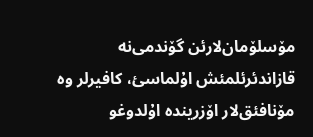مۆسلۆمان‌لارئن گۆندمی‌نە قازاندئرئلمئش اۇلماسئ، کافیرلر وە مۆنافئق‌لار اۆزریندە اۇلدوغو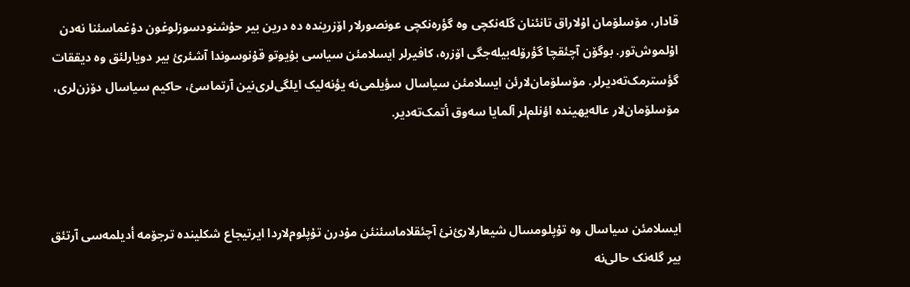قادار، مۆسلۆمان اۇلاراق تانئنان گلەنکچی وە گؤرەنکچی عونصورلار اۆزریندە دە درین بیر حۇشنودسوزلوغون دۇغماسئنا نەدن اۇلموش‌تور. بوگۆن آچئقچا گؤرۆلەبیلەجگی اۆزرە، کافیرلر ایسلامئن سیاسی بۇیوتو قۇنوسوندا آشئرئ بیر دویارلئق وە دیققات گؤسترمک‌تەدیرلر. مۆسلۆمان‌لارئن ایسلامئن سیاسال سؤیلمی‌نە یؤنەلیک ایلگی‌لری‌نین آرتماسئ، حاکیم سیاسال دۆزن‌لری، مۆسلۆمان‌لار عالەیهیندە اؤنلم‌لر آلمایا سەوق أتمک‌تەدیر.



ایسلامئن سیاسال وە تۇپلومسال شیعارلارئ‌نئ آچئقلاماسئنئن مۇدرن تۇپلوم‌لاردا ایرتیجاع شکلیندە ترجۆمە أدیلمەسی آرتئق بیر گلەنک حالی‌نە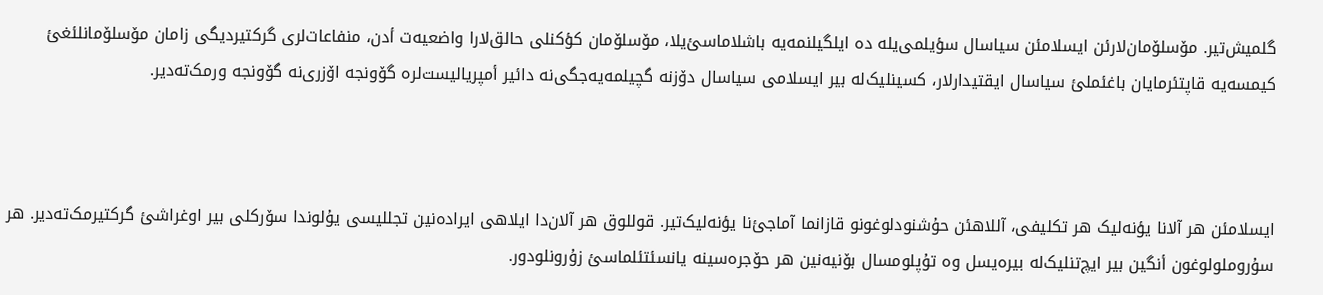گلمیش‌تیر. مۆسلۆمان‌لارئن ایسلامئن سیاسال سؤیلمی‌یلە دە ایلگیلنمەیە باشلاماسئ‌یلا، مۆسلۆمان کؤکنلی حالق‌لارا واضعیەت أدن، منفاعات‌لری گرکتیردیگی زامان مۆسلۆمانلئغئ کیمسەیە قاپتئرمایان باغئملئ سیاسال ایقتیدارلار، کسینلیک‌لە بیر ایسلامی سیاسال دۆزنە گچیلمەیەجگی‌نە دائیر أمپریالیست‌لرە گۆونجە اۆزری‌نە گۆونجە ورمک‌تەدیر.



ایسلامئن هر آلانا یؤنەلیک هر تکلیفی، آللاهئن حۇشنودلوغونو قازانما آماجئ‌نا یؤنەلیک‌تیر. قوللوق هر آلان‌دا ایلاهی ایرادەنین تجللیسی یۇلوندا سۆرکلی بیر اوغراشئ گرکتیرمک‌تەدیر. هر سۇروملولوغون أنگین بیر ایچ‌تنلیک‌لە بیرەیسل وە تۇپلومسال بۆنیەنین هر حۆجرەسینە یانسئتئلماسئ زۇرونلودور.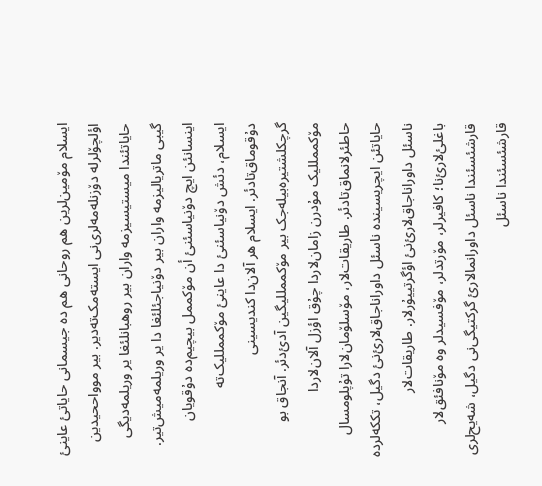ایسلام مۆمین‌لرین هم روحانی هم دە جیسمانی حایاتئ عاینئ اؤلچۆلرلە دۆزنلەمەلری‌نی ایستەمک‌تەدیر. بیر موواححیدین حایاتئندا میستیسیزمە واران بیر روهبانلئغا یر وریلمەدیگی گیبی ماتریالیزمە واران بیر دۆنیاجئلئغا دا یر وریلمەمیش‌تیر. اینسانئن ایچ دۆنیاسئنئ أن مۆکممل بیچیم‌دە دۇقویان ایسلام، دئش دۆنیاسئنئ دا عاینئ مۆکممللیک‌تە دۇقوماق‌تادئر. ایسلام هر آلان‌دا کندیسینی گرچکلشتیرەبیلەجک بیر مۆکممللیگین آدئ‌دئر. آنجاق بو مۆکممللیک مۇدرن زامان‌لاردا چۇق اؤزل آلان‌لاردا حاطئرلانماق‌تادئر. طاریقات‌لار، مۆسلۆمان‌لارا تۇپلومسال حایاتئن ایچریسیندە ناسئل داوراناجاق‌لارئ‌نئ دگیل، تککەلردە ناسئل داوراناجاق‌لارئ‌نئ اؤگرتییۇرلار. طاریقات‌لار باغلئ‌لارئ‌نا؛ کافیرلر، مۆرتدلر، مۆفسیدلر وە مۆنافئق‌لار قارشئسئندا ناسئل داورانمالارئ گرکتیگی‌نی دگیل، شەیح‌لری قارشئسئندا ناسئل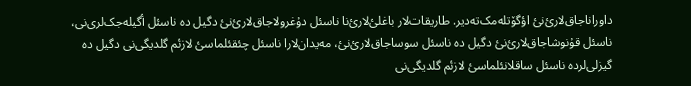داوراناجاق‌لارئ‌نئ اؤگۆتلەمک‌تەدیر. طاریقات‌لار باغلئ‌لارئ‌نا ناسئل دۇغرولاجاق‌لارئ‌نئ دگیل دە ناسئل أگیلەجک‌لری‌نی، ناسئل قۇنوشاجاق‌لارئ‌نئ دگیل دە ناسئل سوساجاق‌لارئ‌نئ، مەیدان‌لارا ناسئل چئقئلماسئ لازئم گلدیگی‌نی دگیل دە گیزلی‌لردە ناسئل ساقلانئلماسئ لازئم گلدیگی‌نی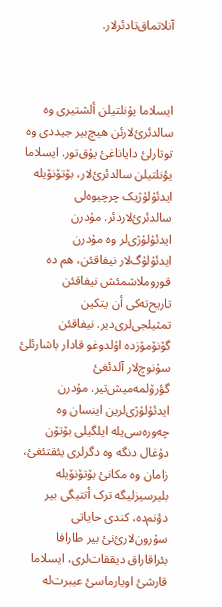آنلاتماق‌تادئرلار.



ایسلاما یۇنلتیلن ألشتیری وە سالدئرئ‌لارئن هیچ‌بیر جیددی وە توتارلئ دایاناغئ یۇق‌تور. ایسلاما یؤنلتیلن سالدئرئ‌لار، بۆتۆنۆیلە ایدئۇلۇژیک چرچیوەلی سالدئرئ‌لاردئر. مۇدرن ایدئۇلۇژی‌لر وە مۇدرن ایدئۇلۇگ‌لار نیفاقئن، هم دە قوروملاشمئش نیفاقئن تاریح‌تەکی أن یتکین تمثیلجی‌لری‌دیر. نیفاقئن گۆنۆمۆزدە اۇلدوغو قادار باشارئلئ سۇنوچ‌لار آلدئغئ گؤرۆلمەمیش‌تیر. مۇدرن ایدئۇلۇژی‌لرین اینسان وە چەورەسی‌یلە ایلگیلی بۆتۆن دۇغال دنگە وە دگرلری یئقتئغئ، زامان وە مکانئ بۆتۆنۆیلە بلیرسیزلیگە ترک أتتیگی بیر دؤنم‌دە، کندی حایاتی سۇرون‌لارئ‌نئ بیر طارافا بئراقاراق دیققات‌لری، ایسلاما قارشئ اویارماسئ عیبرت‌لە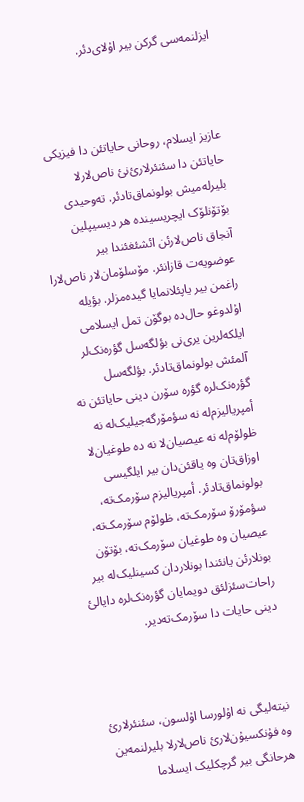ایزلنمەسی گرکن بیر اۇلای‌دئر.



عازیز ایسلام، روحانی حایاتئن دا فیزیکی حایاتئن دا سئنئرلارئ‌نئ ناص‌لارلا بلیرلەمیش بولونماق‌تادئر. تەوحیدی بۆتۆنلۆک ایچریسیندە هر دیسیپلین آنجاق ناص‌لارئن ائشئغئندا بیر عوضویەت قازانئر. مۆسلۆمان‌لار ناص‌لارا راغمن بیر یاپئلانمایا گیدەمزلر. بؤیلە اۇلدوغو حال‌دە بوگۆن تمل ایسلامی ایلکەلرین یری‌نی بؤلگەسل گؤرەنک‌لر آلمئش بولونماق‌تادئر. بؤلگەسل گؤرەنک‌لرە گؤرە سۆرن دینی حایاتئن نە أمپریالیزم‌لە نە سؤمۆرگەجیلیک‌لە نە ظولۆم‌لە نە عیصیان‌لا نە دە طوغیان‌لا اوزاق‌تان وە یاقئن‌دان بیر ایلگیسی بولونماق‌تادئر. أمپریالیزم سۆرمک‌تە، سؤمۆرۆ سۆرمک‌تە، ظولۆم سۆرمک‌تە، عیصیان وە طوغیان سۆرمک‌تە، بۆتۆن بونلارئن یانئندا بونلاردان کسینلیک‌لە بیر راحات‌سئزلئق دویمایان گؤرەنک‌لرە دایالئ دینی حایات دا سۆرمک‌تەدیر.



نیتەلیگی نە اۇلورسا اۇلسون، سئنئرلارئ وە فۇنکسیۇن‌لارئ ناص‌لارلا بلیرلنمەین هرحانگی بیر گرچکلیک ایسلاما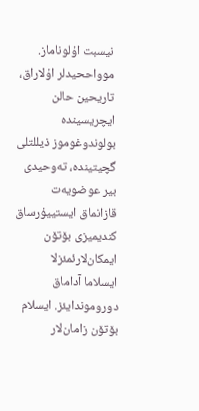نیسبت اۇلوناماز. موواححیدلر اۇلاراق، تاریحین حالن ایچریسیندە بولوندوغوموز ذیللتلی گچیتیندە، تەوحیدی بیر عوضویەت قازانماق ایستییۇرساق کندیمیزی بۆتۆن ایمکان‌لارئمئزلا ایسلاما آداماق دوروموندایئز. ایسلام بۆتۆن زامان‌لار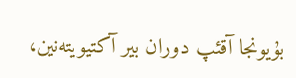بۇیونجا آقئپ دوران بیر آکتیویتەنین،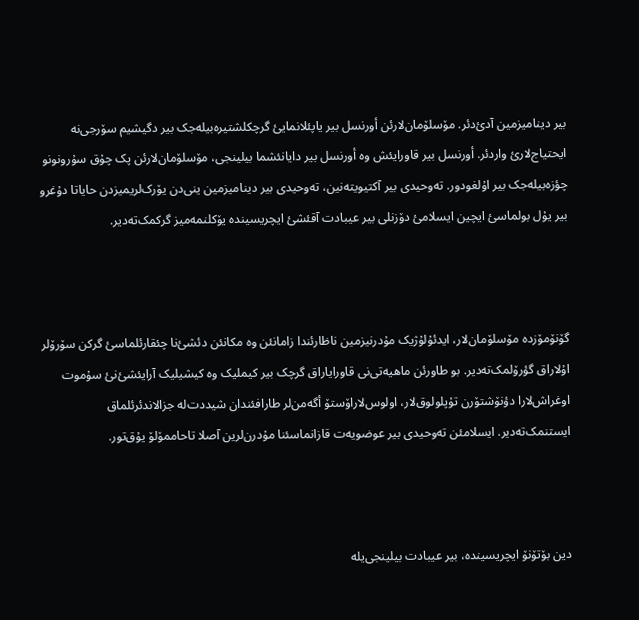بیر دینامیزمین آدئ‌دئر. مۆسلۆمان‌لارئن أورنسل بیر یاپئلانمایئ گرچکلشتیرەبیلەجک بیر دگیشیم سۆرجی‌نە ایحتیاج‌لارئ واردئر. أورنسل بیر قاورایئش وە أورنسل بیر دایانئشما بیلینجی، مۆسلۆمان‌لارئن پک چۇق سۇرونونو چؤزەبیلەجک بیر اۇلغودور. تەوحیدی بیر آکتیویتەنین، تەوحیدی بیر دینامیزمین ینی‌دن یۆرک‌لریمیزدن حایاتا دۇغرو بیر یۇل بولماسئ ایچین ایسلامئ دۆزنلی بیر عیبادت آقئشئ ایچریسیندە یۆکلنمەمیز گرکمک‌تەدیر.



گۆنۆمۆزدە مۆسلۆمان‌لار، ایدئۇلۇژیک مۇدرنیزمین ناظارئندا زامانئن وە مکانئن دئشئ‌نا چئقارئلماسئ گرکن سۆرۆلر اۇلاراق گؤرۆلمک‌تەدیر. بو طاورئن ماهیەتی‌نی قاورایاراق گرچک بیر کیملیک وە کیشیلیک آرایئشئ‌نئ سۇموت اوغراش‌لارا دؤنۆشتۆرن تۇپلولوق‌لار، اولوس‌لاراۆستۆ أگەمن‌لر طارافئندان شیددت‌لە جزالاندئرئلماق ایستنمک‌تەدیر. ایسلامئن تەوحیدی بیر عوضویەت قازانماسئنا مۇدرن‌لرین آصلا تاحاممۆلۆ یۇق‌تور.



دین بۆتۆنۆ ایچریسیندە، بیر عیبادت بیلینجی‌یلە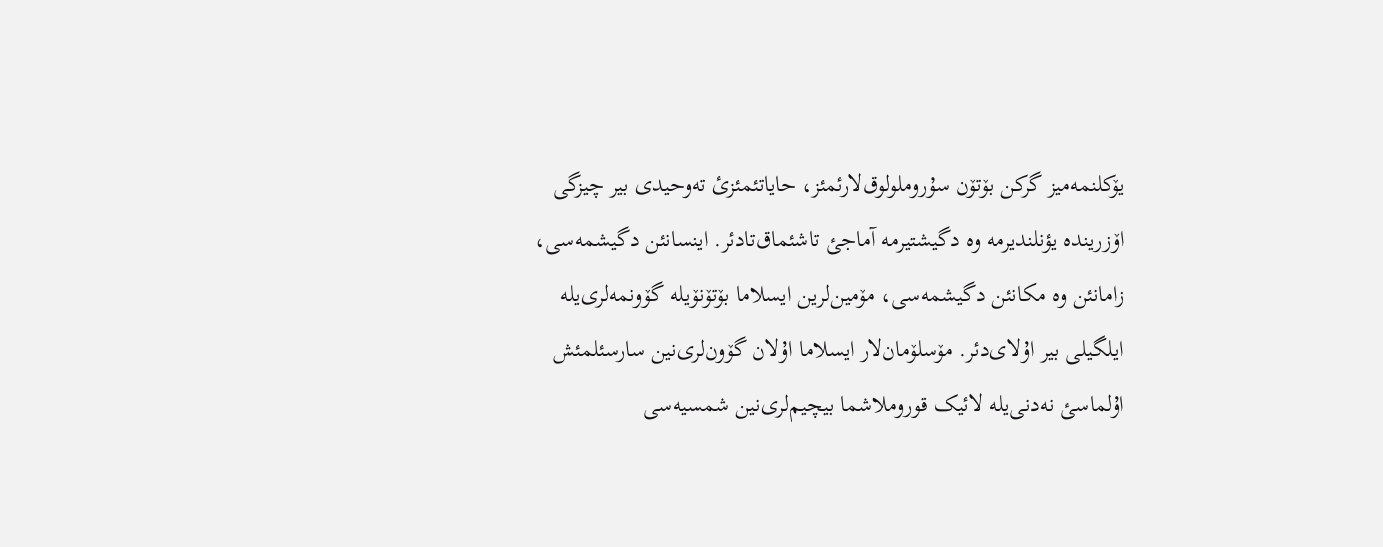یۆکلنمەمیز گرکن بۆتۆن سۇروملولوق‌لارئمئز، حایاتئمئزئ تەوحیدی بیر چیزگی اۆزریندە یؤنلندیرمە وە دگیشتیرمە آماجئ تاشئماق‌تادئر. اینسانئن دگیشمەسی، زامانئن وە مکانئن دگیشمەسی، مۆمین‌لرین ایسلاما بۆتۆنۆیلە گۆونمەلری‌یلە ایلگیلی بیر اۇلای‌دئر. مۆسلۆمان‌لار ایسلاما اۇلان گۆون‌لری‌نین سارسئلمئش اۇلماسئ نەدنی‌یلە لائیک قوروملاشما بیچیم‌لری‌نین شمسیەسی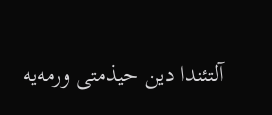آلتئندا دین حیذمتی ورمەیە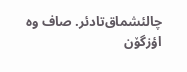چالئشماق‌تادئر. صاف وە اؤزگۆن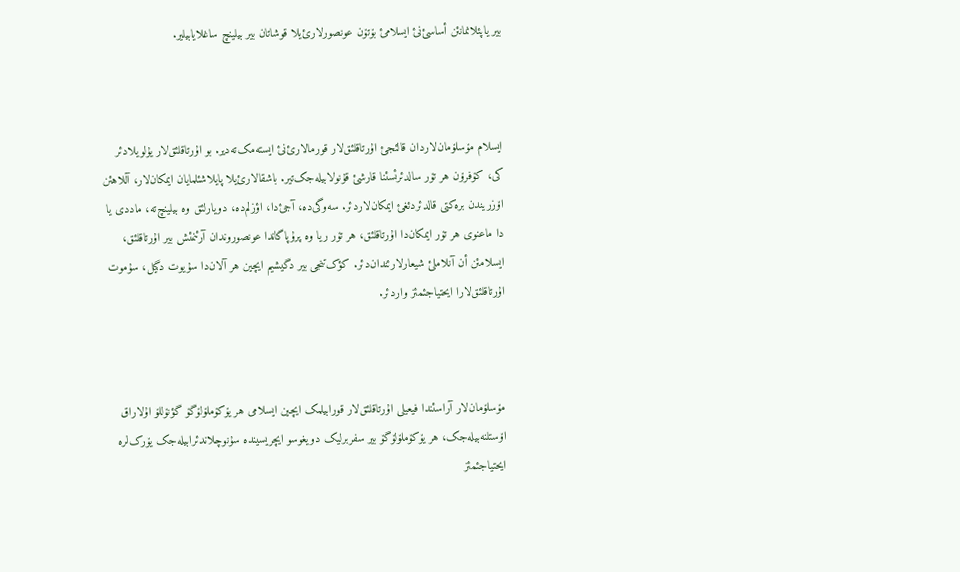بیر یاپئلانمانئن أساسئ‌نئ ایسلامئ بۆتۆن عونصورلارئ‌یلا قوشاتان بیر بیلینچ ساغلایابیلیر.



ایسلام مۆسلۆمان‌لاردان قالئجئ اۇرتاقلئق‌لار قورمالارئ‌نئ ایستەمک‌تەدیر. بو اۇرتاقلئق‌لار یۇلویلادئر کی، کۆفرۆن هر تۆر سالدئرئسئنا قارشئ قۇنولابیلەجک‌تیر. باشقالارئ‌یلا پایلاشئلمایان ایمکان‌لار، آللاهئن اۆزریندن برەکتی قالدئردئغئ ایمکان‌لاردئر. سەوگی‌دە، آجئ‌دا، اؤزلم‌دە، دویارلئق وە بیلینچ‌تە، ماددی یا دا ماعنوی هر تۆر ایمکان‌دا اۇرتاقلئق، هر تۆر ریا وە پرۇپاگاندا عونصوروندان آرئنمئش بیر اۇرتاقلئق، ایسلامئن أن آنلاملئ شیعارلارئندان‌دئر. کؤک‌تنجی بیر دگیشیم ایچین هر آلان‌دا سۇیوت دگیل، سۇموت اۇرتاقلئق‌لارا ایحتیاجئمئز واردئر.



مۆسلۆمان‌لار آراسئندا فیعیلی اۇرتاقلئق‌لار قورابیلمک ایچین ایسلامی هر یۆکۆملۆلۆگۆ گؤنۆللۆ اۇلاراق اۆستلنەبیلەجک، هر یۆکۆملۆلۆگۆ بیر سفربرلیک دویغوسو ایچریسیندە سۇنوچلاندئرابیلەجک یۆرک‌لرە ایحتیاجئمئز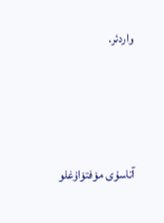واردئر.





آتاسۇی مۆفتۆاۇغلو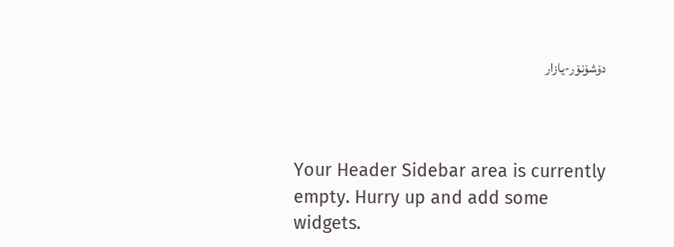دۆشۆنۆر-یازار



Your Header Sidebar area is currently empty. Hurry up and add some widgets.